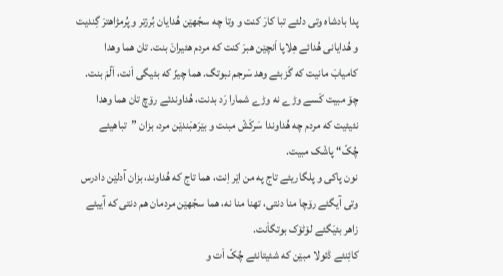پدا بادشاه وتی دلئے تبا کارَ کنت و وتا چه سجّهێن هُدایان بُرزتر و پُرمڑاهترَ گِندیت و هُدایانی هُدائے هِلاپا اَنچێن هبرَ کنت که مردم هئیرانَ بنت. تان هما وهدا کامیابَ مانیت که گَزبئے وهد سَرجم نبوتگ. هما چیزّ که بئیگی اَنت، اَلّمَ بنت.
چۆ مبیت کَسے وڑے نه وڑے شمارا رَد بدنت، هُداوندئے رۆچ تان هما وهدا نئیئیت که مردم چه هُداوندا سَرکَشّ مبنت و بێرَهبَندێن مرد، بزان ”تباهیئے چُکّ“ پاشْک مبیت.
نون پاکی و پلگاریئے تاج په من اێر اِنت، هما تاج که هُداوند، بزان آدلێن دادرس وتی آیگئے رۆچا منا دنتی، تهنا منا نه، هما سجّهێن مردمان هم دنتی که آییئے زاهر بئیَگئے لۆٹۆک بوتگاَنت.
کائِنئے ڈئولا مبێن که شئیتانئے چُکّ اَت و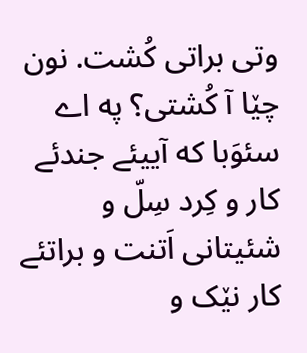وتی براتی کُشت. نون چێا آ کُشتی؟ په اے سئوَبا که آییئے جندئے کار و کِرد سِلّ و شئیتانی اَتنت و براتئے کار نێک و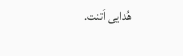هُدایی اَتنت.